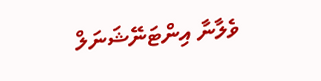ވެލާނާ އިންޓަނޭޝަނަލް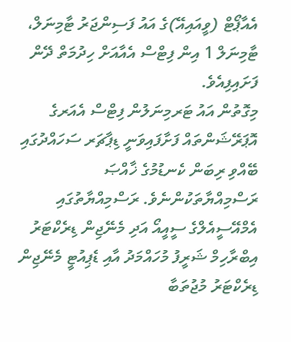އެއާޕޯޓް (ވީއައިއޭ)ގެ އައު ފަސިންޖަރު ޓާމިނަލް، ޓާމިނަލް 1 އިން ފިޓްސް އެއާއަށް ހިދުމަތް ދޭން ފަށައިފިއެވެ.
މިގޮތުން އައު ޓަރމިނަލުން ފިޓްސް އެއަރގެ އޮޕަރޭޝަންތައް ފަށާފައިވަނީ ޑިޕާޗަރ ސަހައްދުގައި ބޭއްވި ރިބަން ކެނޑުމުގެ ޚާއްޞަ ރަސްމިއްޔާތަކުންނެވެ. ރަސްމިއްޔާތުގައި އެމްއޭސީއެލްގެ ސީއީއޯ އަދި މެނޭޖިން ޑިރެކްޓަރު އިބްރާހިމް ޝަރީފު މުހައްމަދު އާއި ޑެޕިއުޓީ މެނޭޖިން ޑިރެކްޓަރު މުޖުތަބާ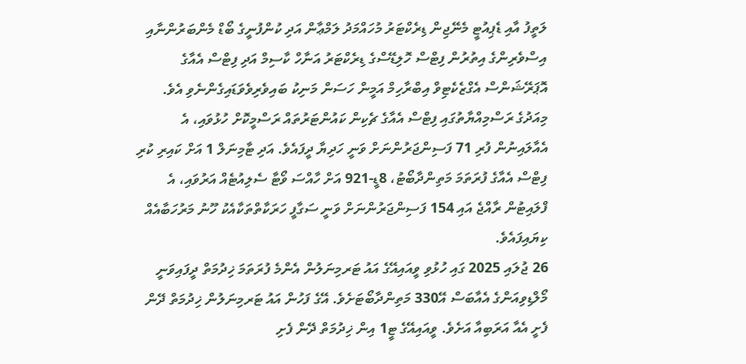ލަތީފު އާއި ޑެޕިއުޓީ މެނޭޖިން ޑިރެކްޓަރު މުހައްމަދު ލަމްޢާން އަދި ކުންފުނީގެ ބޯޑް މެންބަރުންނާއި އިސްވެރިންގެ އިތުރުން ފިޓްސް ހޮލިޑޭސްގެ ޑިރެކްޓަރު އަނާހް ކާސިމް އަދި ފިޓްސް އެއާގެ އޮޕަރޭޝަންސް އެގްޒެކެޓިވް އިބްރާހިމް އަމީން ހަސަން މަނިކު ބައިވެރިވެވަޑައިގެންނެވި އެވެ.
މިއަދުގެ ރަސްމިއްޔާތުގައި ފިޓްސް އެއާގެ ޗެކިން ކައުންޓަރުތައް ރަސްމީކޮށް ހުޅުވައި، އެ އެއާލައިނުން ފުރި 71 ފަސިންޖަރުންނަށް ވަނީ ހަދިޔާ ދީފައެވެ. އަދި ޓާމިނަލް 1 އަށް ކައިރި ކުރި ފިޓްސް އެއާގެ ފުރަތަމަ މަތިންދާބޯޓު، 8ޑީ-921 އަށް ހާއްސަ ވޯޓާ ސެލިއުޓެއް އަރުވައި، އެ ފްލައިޓުން ރާއްޖެ އައި 154 ފަސިންޖަރުންނަށް ވަނީ ސަގާފީ ހަރަކާތްތަކާއެކު ހޫނު މަރުހަބާއެއް ކިޔައިފައެވެ.
26 ޖުލައި 2025 ގައި ހުޅުވި ވީއައިއޭގެ އައު ޓަރމިނަލުން އެންމެ ފުރަތަމަ ޚިދުމަތް ދީފައިވަނީ މޯލްޑިވިއަންގެ އެއާބަސް އޭ330 މަތިންދާބޯޓަށެވެ. އޭގެ ފަހުން އައު ޓަރމިނަލުން ޚިދުމަތް ދޭން ފެށީ އެއާ އަރަބިއާ އަށެވެ. ވީއައިއޭގެ ޓީ1 އިން ޚިދުމަތް ދޭން ފެށި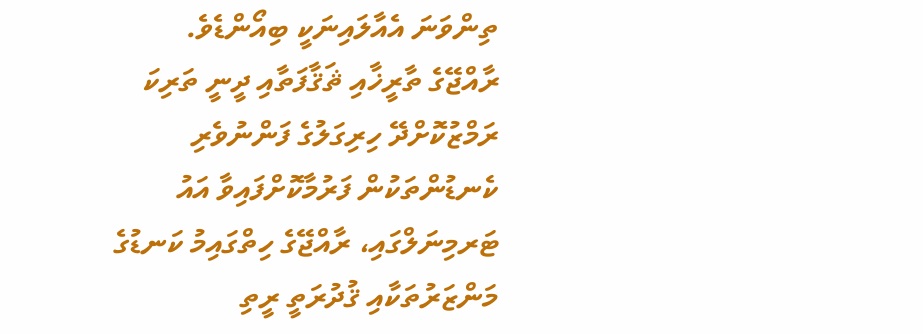ތިންވަނަ އެއާލައިނަކީ ބިއޯންޑެވެ.
ރާއްޖޭގެ ތާރީޚާއި ޘަޤާފަތާއި ދީނީ ތަރިކަ ރަމްޒުކޮށްދޭ ހިރިގަލުގެ ފަންނުވެރި ކެނޑުންތަކުން ފަރުމާކޮށްފައިވާ އައު ޓަރމިނަލްގައި، ރާއްޖޭގެ ހިތްގައިމު ކަނޑުގެ މަންޒަރުތަކާއި ޤުދުރަތީ ރީތި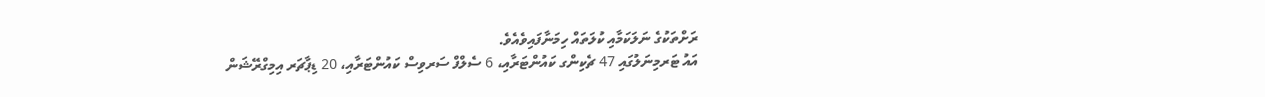ރަށްތަކުގެ ނަލަކަމާއި ކުލަތައް ހިމަނާފައިވެއެވެ.
އައު ޓަރމިނަލުގައި 47 ޗެކިންގ ކައުންޓަރާއި، 6 ސެލްފް ސަރވިސް ކައުންޓަރާއި، 20 ޑިޕާޗަރ އިމިގްރޭޝަން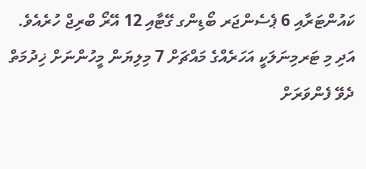ކައުންޓަރާއި 6 ޕެސެންޖަރ ބޯޑިންގ ގޭޓާއި 12 އޭރޯ ބްރިޖް ހުރެއެވެ. އަދި މި ޓަރމިނަލަކީ އަހަރެއްގެ މައްޗަށް 7 މިލިޔަން މީހުންނަށް ޚިދުމަތް ދެވޭ ފެންވަރަށް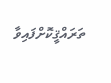ތަރައްޤީކޮށްފައިވާ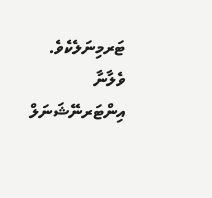ޓަރމިނަލެކެވެ.
ވެލާނާ އިންޓަރނޭޝަނަލް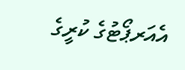އެއަރޕޯޓުގެ ކުރީގެ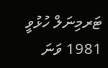ޓަރމިނަލް ހުޅުވީ 1981 ވަނަ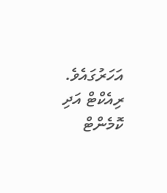އަހަރުގައެވެ.
ރިއެކްޓް އަދި ކޮމެންޓް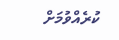ކުރެއްވުމަށް